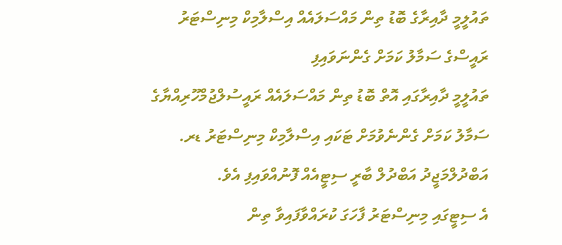ތައުލީމީ ދާއިރާގެ ބޮޑު ތިން މައްސަލައެއް އިސްލާމިކް މިނިސްޓަރު ރައީސްގެ ސަމާލު ކަމަށް ގެންނަވައިފި
ތައުލީމީ ދާއިރާގައި އޮތް ބޮޑު ތިން މައްސަލައެއް ރައީސުލްޖުމްހޫރިއްޔާގެ ސަމާލު ކަމަށް ގެންނެވުމަށް ޓަކައި އިސްލާމިކް މިނިސްޓަރު ޑރ. އަބްދުލްމަޖީދު އަބްދުލް ބާރީ ސިޓީއެއް ފޮނުއްވައިފި އެވެ.
އެ ސިޓީގައި މިނިސްޓަރު ފާހަގަ ކުރައްވާފައިވާ ތިން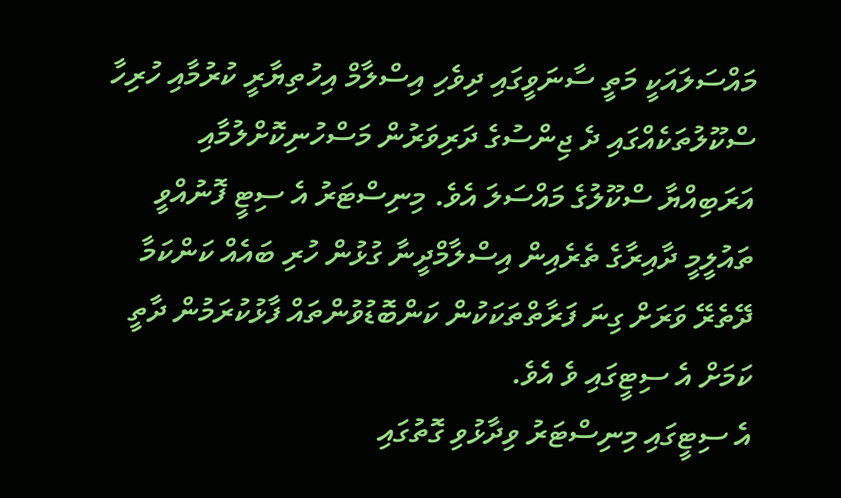މައްސަލައަކީ މަތީ ސާނަވީގައި ދިވެހި އިސްލާމް އިހުތިޔާރީ ކުރުމާއި ހުރިހާ ސްކޫލުތަކެއްގައި ދެ ޖިންސުގެ ދަރިވަރުން މަސްހުނިކޮށްލުމާއި އަރަބިއްޔާ ސްކޫލުގެ މައްސަލަ އެވެ. މިނިސްޓަރު އެ ސިޓީ ފޮނުއްވީ ތައުލީމީ ދާއިރާގެ ތެރެއިން އިސްލާމްދީނާ ގުޅުން ހުރި ބައެއް ކަންކަމާ ދޭތެރޭ ވަރަށް ގިނަ ފަރާތްތަކަކުން ކަންބޮޑުވުންތައް ފާޅުކުރަމުން ދާތީ ކަމަށް އެ ސިޓީގައި ވެ އެވެ.
އެ ސިޓީގައި މިނިސްޓަރު ވިދާޅުވި ގޮތުގައި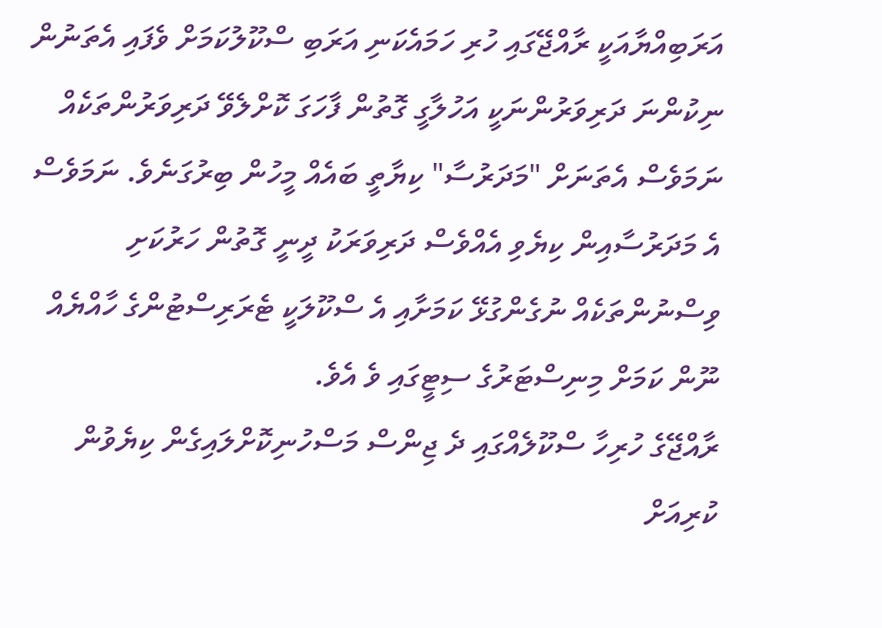އަރަބިއްޔާއަކީ ރާއްޖޭގައި ހުރި ހަމައެކަނި އަރަބި ސްކޫލުކަމަށް ވެފައި އެތަނުން ނިކުންނަ ދަރިވަރުންނަކީ އަހުލާގީ ގޮތުން ފާހަގަ ކޮށްލެވޭ ދަރިވަރުންތަކެއް ނަމަވެސް އެތަނަށް "މަދަރުސާ" ކިޔާތީ ބައެއް މީހުން ބިރުގަނެވެ. ނަމަވެސް އެ މަދަރުސާއިން ކިޔެވި އެއްވެސް ދަރިވަރަކު ދީނީ ގޮތުން ހަރުކަށި ވިސްނުންތަކެއް ނުގެންގުޅޭ ކަމަށާއި އެ ސްކޫލަކީ ޓެރަރިސްޓުންގެ ހާއްޔެއް ނޫން ކަމަށް މިނިސްޓަރުގެ ސިޓީގައި ވެ އެވެ.
ރާއްޖޭގެ ހުރިހާ ސްކޫލެއްގައި ދެ ޖިންސް މަސްހުނިކޮށްލައިގެން ކިޔެވުން ކުރިއަށް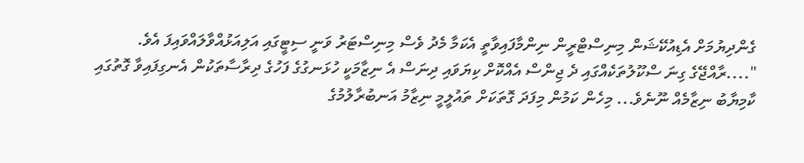ގެންދިޔުމަށް އެޑިއުކޭޝަން މިނިސްޓްރީން ނިންމާފައިވާތީ އެކަމާ މެދު ވެސް މިނިސްޓަރު ވަނީ ސިޓީގައި އަލިއަޅުއްވާލައްވައިފަ އެވެ.
"....ރާއްޖޭގެ ގިނަ ސްކޫލުތަކެއްގައި ދެ ޖިންސް އެއްކޮށް ކިޔަވައި ދިނަސް އެ ނިޒާމަކީ ހުޅަނގުގެ ފަހުގެ ދިރާސާތަކުން އެނގިފައިވާ ގޮތުގައި ކާމިޔާބު ނިޒާމެއް ނޫނެވެ... މިހެން ކަމުން މިފަދަ ގޮތަކަށް ތައުލީމީ ނިޒާމު އަނބުރާލުމުގެ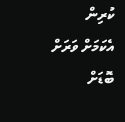ކުރިން އެކަމަށް ވަރަށް ބޮޑަށް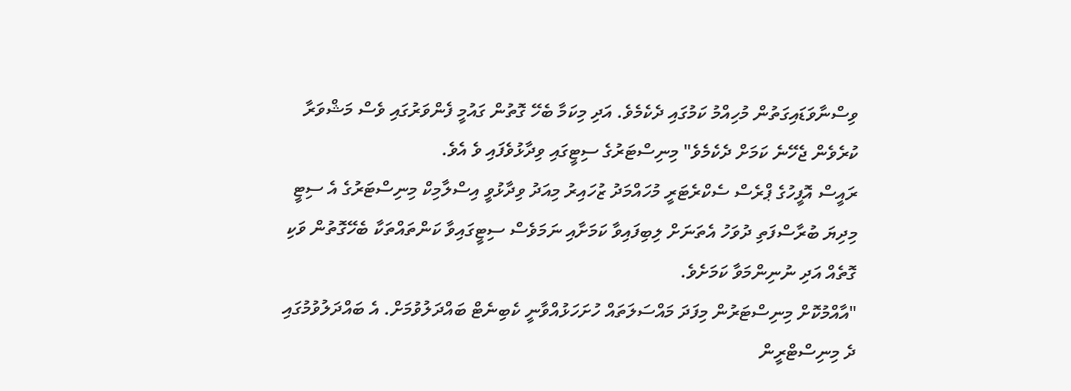ވިސްނާވަޑައިގަތުން މުހިއްމު ކަމުގައި ދެކެމެވެ. އަދި މިކަމާ ބެހޭ ގޮތުން ގައުމީ ފެންވަރުގައި ވެސް މަޝްވަރާ ކުރެވެން ޖެހޭނެ ކަމަށް ދެކެމެވެ" މިނިސްޓަރުގެ ސިޓީގައި ވިދާޅުވެފައި ވެ އެވެ.
ރައީސް އޮފީހުގެ ޕްރެސް ސެކްރެޓަރީ މުހައްމަދު ޒުހައިރު މިއަދު ވިދާޅުވީ އިސްލާމިކް މިނިސްޓަރުގެ އެ ސިޓީ މިދިޔަ ބުރާސްފަތި ދުވަހު އެތަނަށް ލިބިފައިވާ ކަމަށާއި ނަމަވެސް ސިޓީގައިވާ ކަންތައްތަކާ ބެހޭގޮތުން ވަކި ގޮތެއް އަދި ނުނިންމަވާ ކަމަށެވެ.
"އާއްމުކޮށް މިނިސްޓަރުން މިފަދަ މައްސަލަތައް ހުށަހަޅުއްވާނީ ކެބިނެޓް ބައްދަލުވުމަށް. އެ ބައްދަލުވުމުގައި ދެ މިނިސްޓްރީން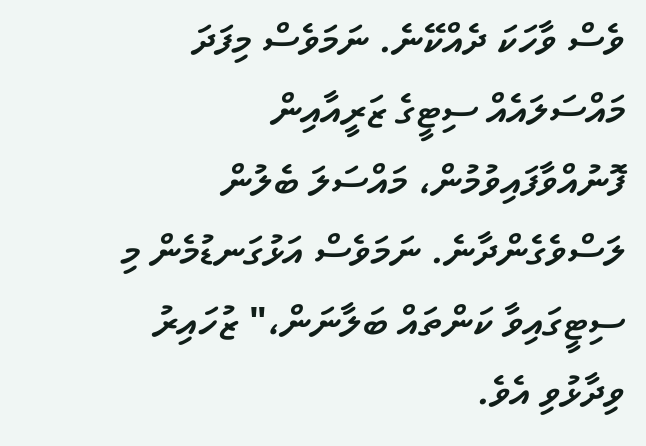ވެސް ވާހަކަ ދެއްކޭނެ. ނަމަވެސް މިފަދަ މައްސަލައެއް ސިޓީގެ ޒަރީއާއިން ފޮނުއްވާފައިވުމުން، މައްސަލަ ބެލުން ލަސްވެގެންދާނެ. ނަމަވެސް އަޅުގަނޑުމެން މި ސިޓީގައިވާ ކަންތައް ބަލާނަން،" ޒުހައިރު ވިދާޅުވި އެވެ.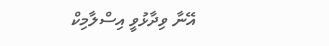އޭނާ ވިދާޅުވީ އިސްލާމިކް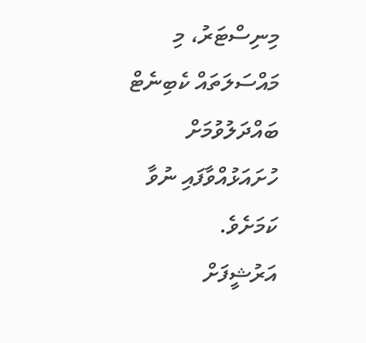މިނިސްޓަރު، މި މައްސަލަތައް ކެބިނެޓް ބައްދަލުވުމަށް ހުށައަޅުއްވާފައި ނުވާ ކަމަށެވެ.
އަރުޝީފަށް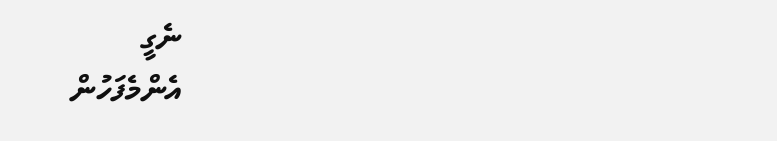ނެގީ
އެންމެފަހުން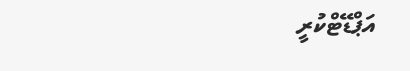އަޕްޑޭޓްކުރީ